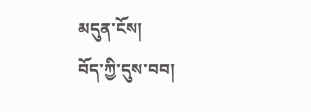མདུན་ངོས།
བོད་ཀྱི་དུས་བབ།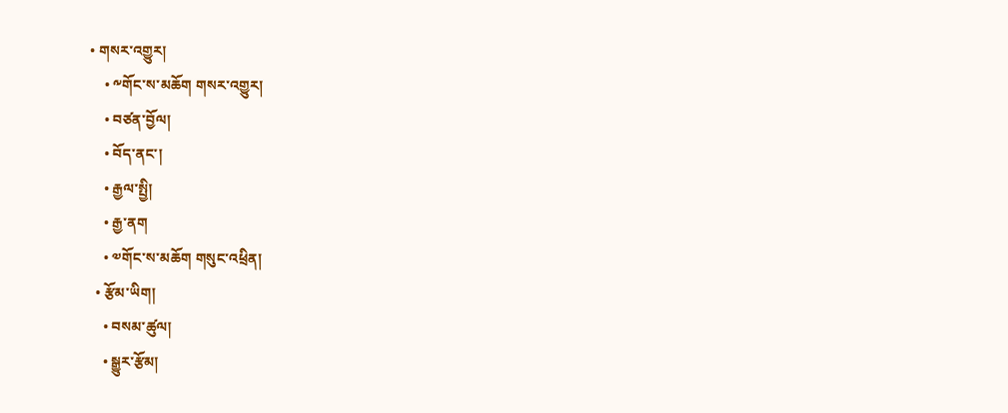• གསར་འགྱུར།
    • ༸གོང་ས་མཆོག གསར་འགྱུར།
    • བཙན་བྱོལ།
    • བོད་ནང་།
    • རྒྱལ་སྤྱི།
    • རྒྱ་ནག
    • ༧གོང་ས་མཆོག གསུང་འཕྲིན།
  • རྩོམ་ཡིག།
    • བསམ་ཚུལ།
    • སྒྱུར་རྩོམ།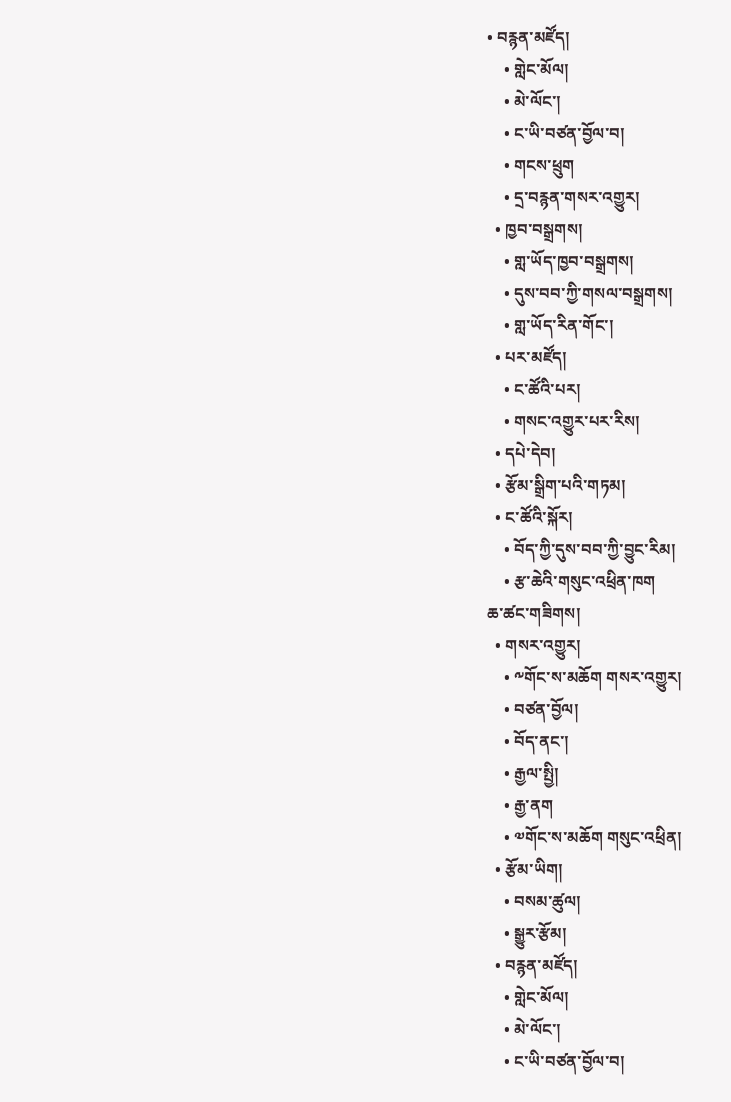• བརྙན་མཛོད།
    • གླེང་མོལ།
    • མེ་ལོང་།
    • ང་ཡི་བཙན་བྱོལ་བ།
    • གངས་ཕྲུག
    • དྲ་བརྙན་གསར་འགྱུར།
  • ཁྱབ་བསྒྲགས།
    • གླ་ཡོད་ཁྱབ་བསྒྲགས།
    • དུས་བབ་ཀྱི་གསལ་བསྒྲགས།
    • གླ་ཡོད་རིན་གོང་།
  • པར་མཛོད།
    • ང་ཚོའི་པར།
    • གསང་འགྱུར་པར་རིས།
  • དཔེ་དེབ།
  • རྩོམ་སྒྲིག་པའི་གཏམ།
  • ང་ཚོའི་སྐོར།
    • བོད་ཀྱི་དུས་བབ་ཀྱི་བྱུང་རིམ།
    • རྩ་ཆེའི་གསུང་འཕྲིན་ཁག
ཆ་ཚང་གཟིགས།
  • གསར་འགྱུར།
    • ༸གོང་ས་མཆོག གསར་འགྱུར།
    • བཙན་བྱོལ།
    • བོད་ནང་།
    • རྒྱལ་སྤྱི།
    • རྒྱ་ནག
    • ༧གོང་ས་མཆོག གསུང་འཕྲིན།
  • རྩོམ་ཡིག།
    • བསམ་ཚུལ།
    • སྒྱུར་རྩོམ།
  • བརྙན་མཛོད།
    • གླེང་མོལ།
    • མེ་ལོང་།
    • ང་ཡི་བཙན་བྱོལ་བ།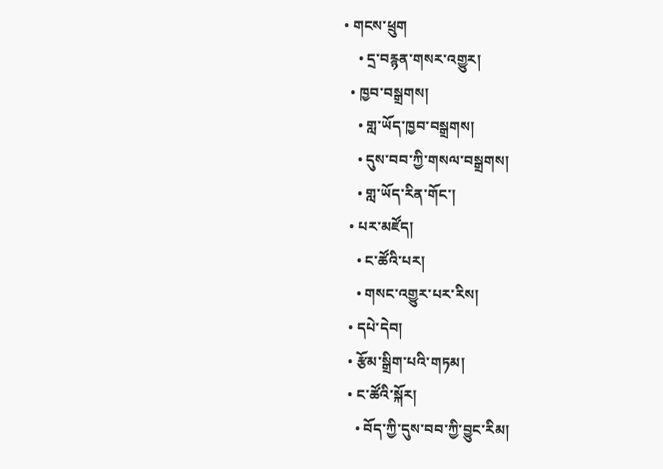• གངས་ཕྲུག
    • དྲ་བརྙན་གསར་འགྱུར།
  • ཁྱབ་བསྒྲགས།
    • གླ་ཡོད་ཁྱབ་བསྒྲགས།
    • དུས་བབ་ཀྱི་གསལ་བསྒྲགས།
    • གླ་ཡོད་རིན་གོང་།
  • པར་མཛོད།
    • ང་ཚོའི་པར།
    • གསང་འགྱུར་པར་རིས།
  • དཔེ་དེབ།
  • རྩོམ་སྒྲིག་པའི་གཏམ།
  • ང་ཚོའི་སྐོར།
    • བོད་ཀྱི་དུས་བབ་ཀྱི་བྱུང་རིམ།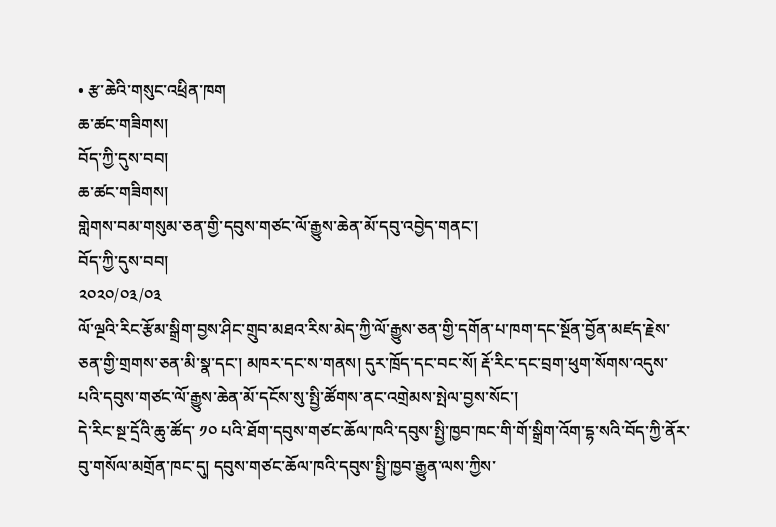• རྩ་ཆེའི་གསུང་འཕྲིན་ཁག
ཆ་ཚང་གཟིགས།
བོད་ཀྱི་དུས་བབ།
ཆ་ཚང་གཟིགས།
གླེགས་བམ་གསུམ་ཅན་གྱི་དབུས་གཙང་ལོ་རྒྱུས་ཆེན་མོ་དབུ་འབྱེད་གནང་།
བོད་ཀྱི་དུས་བབ།
༢༠༢༠/༠༣/༠༣
ལོ་ལྔའི་རིང་རྩོམ་སྒྲིག་བྱས་ཤིང་གྲུབ་མཐའ་རིས་མེད་ཀྱི་ལོ་རྒྱུས་ཅན་གྱི་དགོན་པ་ཁག་དང་སྔོན་བྱོན་མཛད་རྗེས་ཅན་གྱི་གྲགས་ཅན་མི་སྣ་དང་། མཁར་དང་ས་གནས། དུར་ཁྲོད་དང་བང་སོ། རྡོ་རིང་དང་བྲག་ཕུག་སོགས་འདུས་པའི་དབུས་གཙང་ལོ་རྒྱུས་ཆེན་མོ་དངོས་སུ་སྤྱི་ཚོགས་ནང་འགྲེམས་སྤེལ་བྱས་སོང་།
དེ་རིང་སྔ་དྲོའི་ཆུ་ཚོད་ ༡༠ པའི་ཐོག་དབུས་གཙང་ཆོལ་ཁའི་དབུས་སྤྱི་ཁྱབ་ཁང་གི་གོ་སྒྲིག་འོག་དྷ་སའི་བོད་ཀྱི་ནོར་བུ་གསོལ་མགྲོན་ཁང་དུ། དབུས་གཙང་ཆོལ་ཁའི་དབུས་སྤྱི་ཁྱབ་རྒྱུན་ལས་ཀྱིས་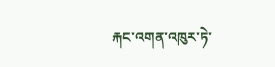རྐང་འགན་འཁུར་ཏེ་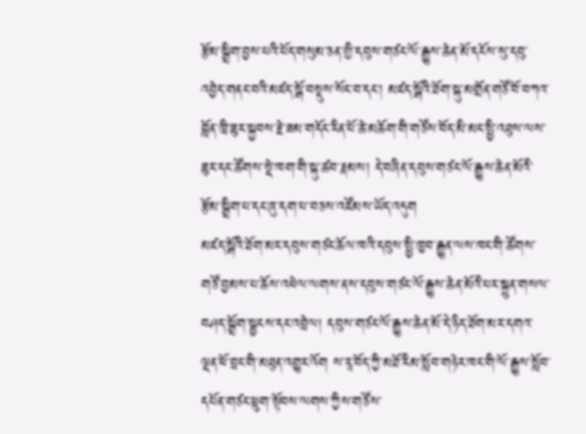རྩོམ་སྒྲིག་བྱས་པའི་པོད་གསུམ་ཅན་གྱི་དབུས་གཙང་ལོ་རྒྱུས་ཆེན་མོ་དངོས་སུ་དབུ་འབྱེད་གནང་བའི་མཛད་སྒོ་བསྡུས་སོང་བ་དང་། མཛད་སྒོའི་ཐོག་སྐུ་མགྲོན་གཙོ་བོ་བཀའ་བློན་ཁྲི་ཟུར་སྐྱབས་རྗེ་ཟམ་གདོང་རིན་པོ་ཆེ་མཆོག་གི་གཙོས་བོད་མི་མང་སྤྱི་འཐུས་ལས་ཟུར་དང་ཚོགས་སྡེ་ཁག་གི་སྐུ་ཚབ་རྣམས། དེ་བཞིན་དབུས་གཙང་ལོ་རྒྱུས་ཆེན་མོའི་རྩོམ་སྒྲིག་པ་དང་ཞུ་དག་པ་བཅས་འཛོམས་ཡོད་འདུག
མཛད་སྒོའི་ཐོག་མར་དབུས་གཙང་ཆོལ་ཁའི་དབུས་སྤྱི་ཁྱབ་རྒྱུན་ལས་ཁང་གི་ཚོགས་གཙོ་བྱམས་པ་ཆོས་འཕེལ་ལགས་ནས་དབུས་གཙང་ལོ་རྒྱུས་ཆེན་མོའི་པར་སྐྲུན་གསལ་བཤད་སྒྲོག་སྦྱངས་དང་འབྲེལ། དབུས་གཙང་ལོ་རྒྱུས་ཆེན་མོ་དེ་ཉིད་ཐོག་མར་དགའ་ལྡན་ཕོ་བྲང་གི་མཐུན་འགྱུར་འོག ས་རཱ་བོད་ཀྱི་མཐོ་རིམ་སློབ་གཉེར་ཁང་གི་ལོ་རྒྱུས་སློབ་དཔོན་གཙང་ཕྲུག་སྟོབས་ལགས་ཀྱིས་གཙོས་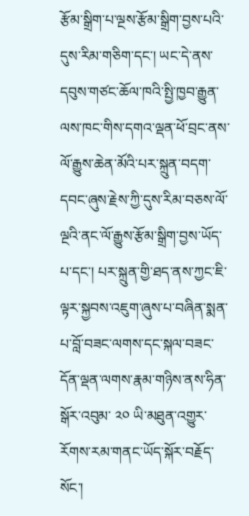རྩོམ་སྒྲིག་པ་ལྔས་རྩོམ་སྒྲིག་བྱས་པའི་དུས་རིམ་གཅིག་དང་། ཡང་དེ་ནས་དབུས་གཙང་ཆོལ་ཁའི་སྤྱི་ཁྱབ་རྒྱུན་ལས་ཁང་གིས་དགའ་ལྡན་ཕོ་བྲང་ནས་ལོ་རྒྱུས་ཆེན་མོའི་པར་སྐྲུན་བདག་དབང་ཞུས་རྗེས་ཀྱི་དུས་རིམ་བཅས་ལོ་ལྔའི་ནང་ལོ་རྒྱུས་རྩོམ་སྒྲིག་བྱས་ཡོད་པ་དང་། པར་སྐྲུན་གྱི་ཐད་ནས་ཀྱང་ཇི་ལྟར་སྐྱབས་འཇུག་ཞུས་པ་བཞིན་སྨན་པ་བློ་བཟང་ལགས་དང་སྐལ་བཟང་དོན་ལྡན་ལགས་རྣམ་གཉིས་ནས་ཧིན་སྒོར་འབུམ་ ༢༠ ཡི་མཐུན་འགྱུར་རོགས་རམ་གནང་ཡོད་སྐོར་བརྗོད་སོང་།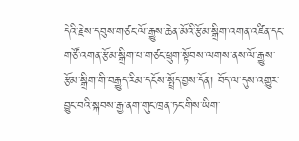དེའི་རྗེས་དབུས་གཙང་ལོ་རྒྱུས་ཆེན་མོའི་རྩོམ་སྒྲིག་འགན་འཛིན་དང་གཙོ་འགན་རྩོམ་སྒྲིག་པ་གཙང་ཕྲུག་སྟོབས་ལགས་ནས་ལོ་རྒྱུས་རྩོམ་སྒྲིག་གི་བརྒྱུད་རིམ་དངོས་སྤྲོད་བྱས་དོན། བོད་ལ་དུས་འགྱུར་བྱུང་བའི་སྐབས་རྒྱ་ནག་གུང་ཁྲན་ཏང་གིས་ཡིག་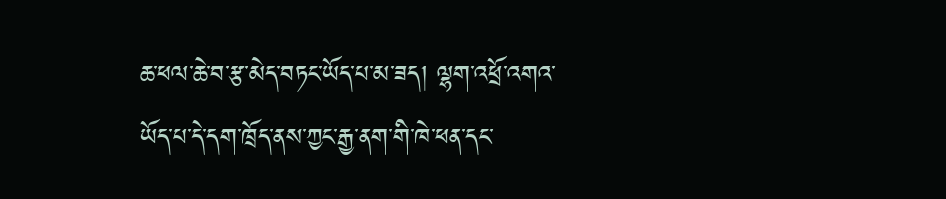ཆ་ཕལ་ཆེ་བ་རྩ་མེད་བཏང་ཡོད་པ་མ་ཟད། ལྷག་འཕྲོ་འགའ་ཡོད་པ་དེ་དག་ཁྲོད་ནས་ཀྱང་རྒྱ་ནག་གི་ཁེ་ཕན་དང་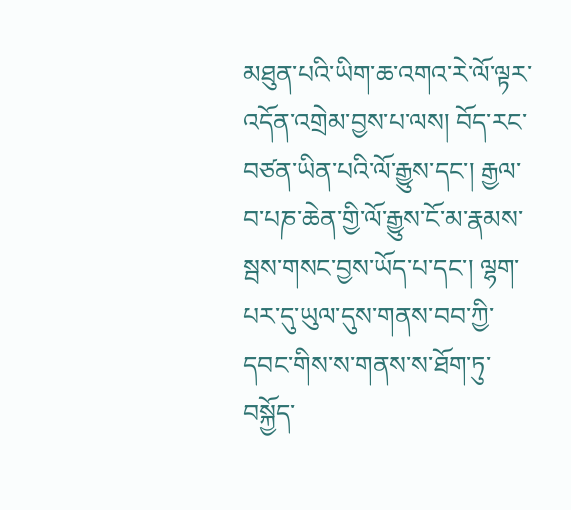མཐུན་པའི་ཡིག་ཆ་འགའ་རེ་ལོ་ལྟར་འདོན་འགྲེམ་བྱས་པ་ལས། བོད་རང་བཙན་ཡིན་པའི་ལོ་རྒྱུས་དང་། རྒྱལ་བ་པཎ་ཆེན་གྱི་ལོ་རྒྱུས་ངོ་མ་རྣམས་སྦས་གསང་བྱས་ཡོད་པ་དང་། ལྷག་པར་དུ་ཡུལ་དུས་གནས་བབ་ཀྱི་དབང་གིས་ས་གནས་ས་ཐོག་ཏུ་བསྐྱོད་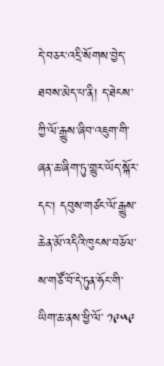དེ་བཅར་འདྲི་སོགས་བྱེད་ཐབས་མེད་པ་ནི། ད་ཐེངས་ཀྱི་ལོ་རྒྱུས་ཞིབ་འཇུག་གི་ཞན་ཆ་ཞིག་ཏུ་གྱུར་ཡོད་སྐོར་དང་། དབུས་གཙང་ལོ་རྒྱུས་ཆེན་མོ་འདིའི་ཁུངས་བཅོལ་ས་གཙོ་བོ་དེ་ཏུན་ཧོང་གི་ཡིག་ཆ་ནས་ཕྱི་ལོ་ ༡༩༥༩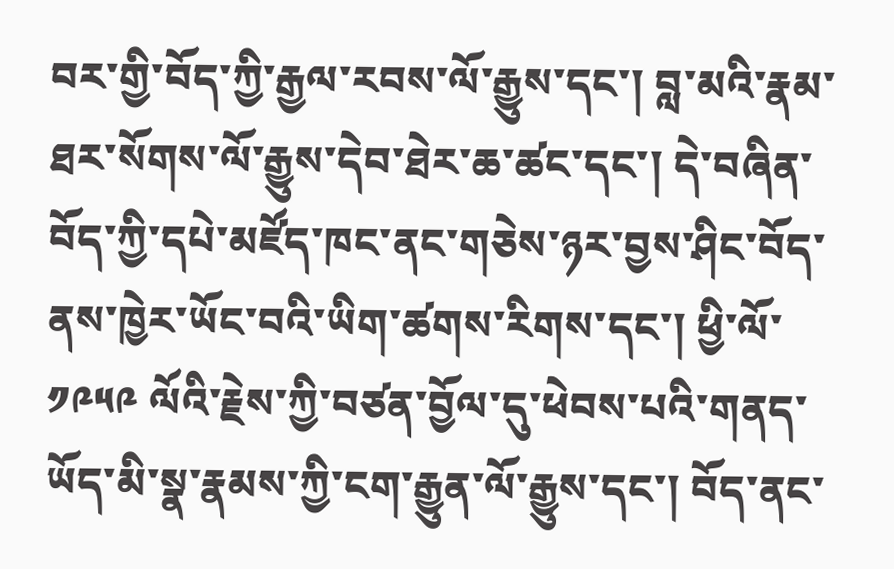བར་གྱི་བོད་ཀྱི་རྒྱལ་རབས་ལོ་རྒྱུས་དང་། བླ་མའི་རྣམ་ཐར་སོགས་ལོ་རྒྱུས་དེབ་ཐེར་ཆ་ཚང་དང་། དེ་བཞིན་བོད་ཀྱི་དཔེ་མཛོད་ཁང་ནང་གཅེས་ཉར་བྱས་ཤིང་བོད་ནས་ཁྱེར་ཡོང་བའི་ཡིག་ཚགས་རིགས་དང་། ཕྱི་ལོ་ ༡༩༥༩ ལོའི་རྗེས་ཀྱི་བཙན་བྱོལ་དུ་ཕེབས་པའི་གནད་ཡོད་མི་སྣ་རྣམས་ཀྱི་ངག་རྒྱུན་ལོ་རྒྱུས་དང་། བོད་ནང་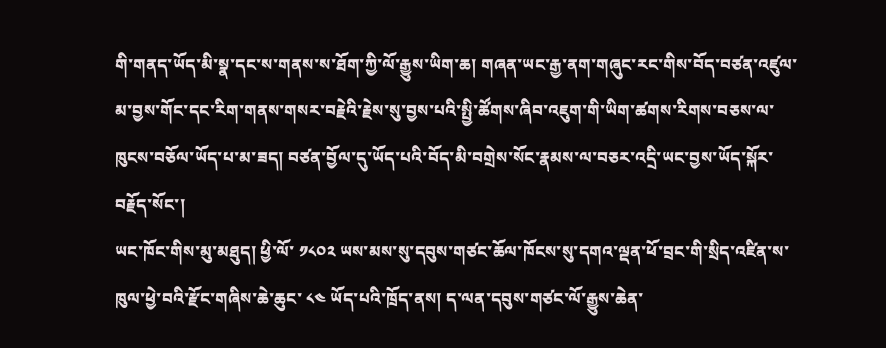གི་གནད་ཡོད་མི་སྣ་དང་ས་གནས་ས་ཐོག་ཀྱི་ལོ་རྒྱུས་ཡིག་ཆ། གཞན་ཡང་རྒྱ་ནག་གཞུང་རང་གིས་བོད་བཙན་འཛུལ་མ་བྱས་གོང་དང་རིག་གནས་གསར་བརྗེའི་རྗེས་སུ་བྱས་པའི་སྤྱི་ཚོགས་ཞིབ་འཇུག་གི་ཡིག་ཚགས་རིགས་བཅས་ལ་ཁུངས་བཅོལ་ཡོད་པ་མ་ཟད། བཙན་བྱོལ་དུ་ཡོད་པའི་བོད་མི་བགྲེས་སོང་རྣམས་ལ་བཅར་འདྲི་ཡང་བྱས་ཡོད་སྐོར་བརྗོད་སོང་།
ཡང་ཁོང་གིས་མུ་མཐུད། ཕྱི་ལོ་ ༡༨༠༢ ཡས་མས་སུ་དབུས་གཙང་ཆོལ་ཁོངས་སུ་དགའ་ལྡན་ཕོ་བྲང་གི་སྲིད་འཛིན་ས་ཁུལ་ཕྱེ་བའི་རྫོང་གཞིས་ཆེ་ཆུང་ ༨༤ ཡོད་པའི་ཁྲོད་ནས། ད་ལན་དབུས་གཙང་ལོ་རྒྱུས་ཆེན་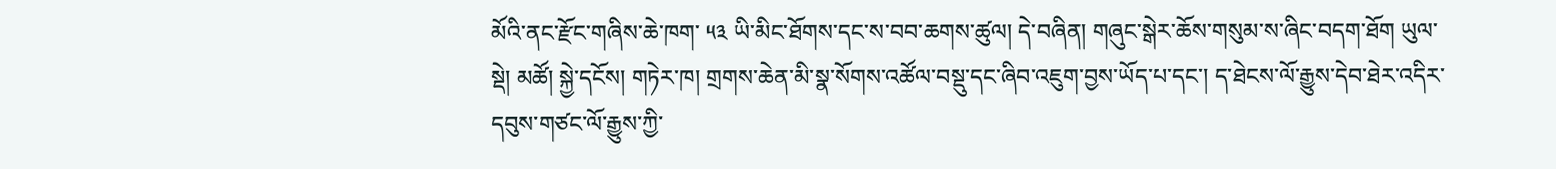མོའི་ནང་རྫོང་གཞིས་ཆེ་ཁག་ ༥༣ ཡི་མིང་ཐོགས་དང་ས་བབ་ཆགས་ཚུལ། དེ་བཞིན། གཞུང་སྒེར་ཆོས་གསུམ་ས་ཞིང་བདག་ཐོག ཡུལ་སྡེ། མཚོ། སྐྱེ་དངོས། གཏེར་ཁ། གྲགས་ཆེན་མི་སྣ་སོགས་འཚོལ་བསྡུ་དང་ཞིབ་འཇུག་བྱས་ཡོད་པ་དང་། ད་ཐེངས་ལོ་རྒྱུས་དེབ་ཐེར་འདིར་དབུས་གཙང་ལོ་རྒྱུས་ཀྱི་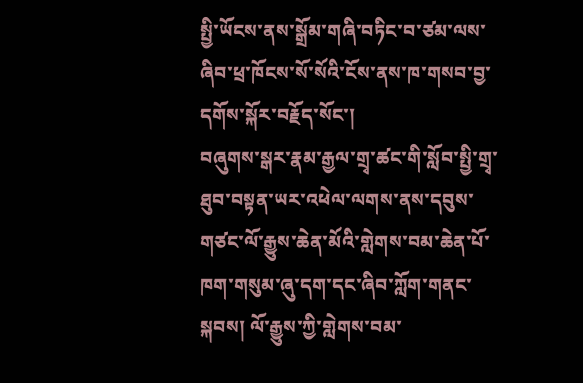སྤྱི་ཡོངས་ནས་སྒྲོམ་གཞི་བཏིང་བ་ཙམ་ལས་ཞིབ་ཕྲ་ཁོངས་སོ་སོའི་ངོས་ནས་ཁ་གསབ་བྱ་དགོས་སྐོར་བརྗོད་སོང་།
བཞུགས་སྒར་རྣམ་རྒྱལ་གྲྭ་ཚང་གི་སློབ་སྤྱི་གྲྭ་ཐུབ་བསྟན་ཡར་འཕེལ་ལགས་ནས་དབུས་གཙང་ལོ་རྒྱུས་ཆེན་མོའི་གླེགས་བམ་ཆེན་པོ་ཁག་གསུམ་ཞུ་དག་དང་ཞིབ་ཀློག་གནང་སྐབས། ལོ་རྒྱུས་ཀྱི་གླེགས་བམ་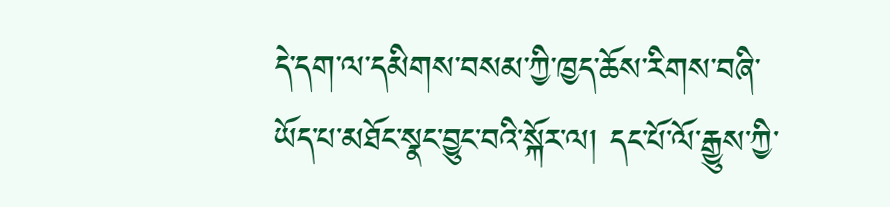དེ་དག་ལ་དམིགས་བསམ་ཀྱི་ཁྱད་ཆོས་རིགས་བཞི་ཡོད་པ་མཐོང་སྣང་བྱུང་བའི་སྐོར་ལ། དང་པོ་ལོ་རྒྱུས་ཀྱི་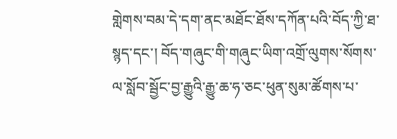གླེགས་བམ་དེ་དག་ནང་མཐོང་ཐོས་དཀོན་པའི་བོད་ཀྱི་ཐ་སྙད་དང་། བོད་གཞུང་གི་གཞུང་ཡིག་འགྲོ་ལུགས་སོགས་ལ་སློབ་སྦྱོང་བྱ་རྒྱུའི་རྒྱུ་ཆ་ཧ་ཅང་ཕུན་སུམ་ཚོགས་པ་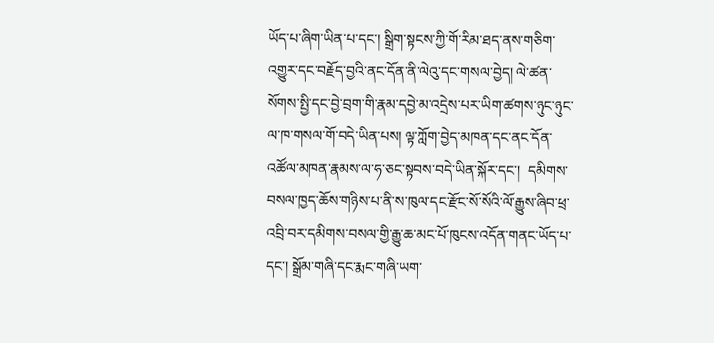ཡོད་པ་ཞིག་ཡིན་པ་དང་། སྒྲིག་སྟངས་ཀྱི་གོ་རིམ་ཐད་ནས་གཅིག་འགྱུར་དང་བརྗོད་བྱའི་ནང་དོན་ནི་ལེའུ་དང་གསལ་བྱེད། ལེ་ཚན་སོགས་སྤྱི་དང་བྱེ་བྲག་གི་རྣམ་དབྱེ་མ་འདྲེས་པར་ཡིག་ཚགས་ཉུང་ཉུང་ལ་ཁ་གསལ་གོ་བདེ་ཡིན་པས། ལྟ་ཀློག་བྱེད་མཁན་དང་ནང་དོན་འཚོལ་མཁན་རྣམས་ལ་ཧ་ཅང་སྟབས་བདེ་ཡིན་སྐོར་དང་།  དམིགས་བསལ་ཁྱད་ཆོས་གཉིས་པ་ནི་ས་ཁུལ་དང་རྫོང་སོ་སོའི་ལོ་རྒྱུས་ཞིབ་ཕྲ་འབྲི་བར་དམིགས་བསལ་གྱི་རྒྱུ་ཆ་མང་པོ་ཁུངས་འདོན་གནང་ཡོད་པ་དང་། སྒྲོམ་གཞི་དང་རྨང་གཞི་ཡག་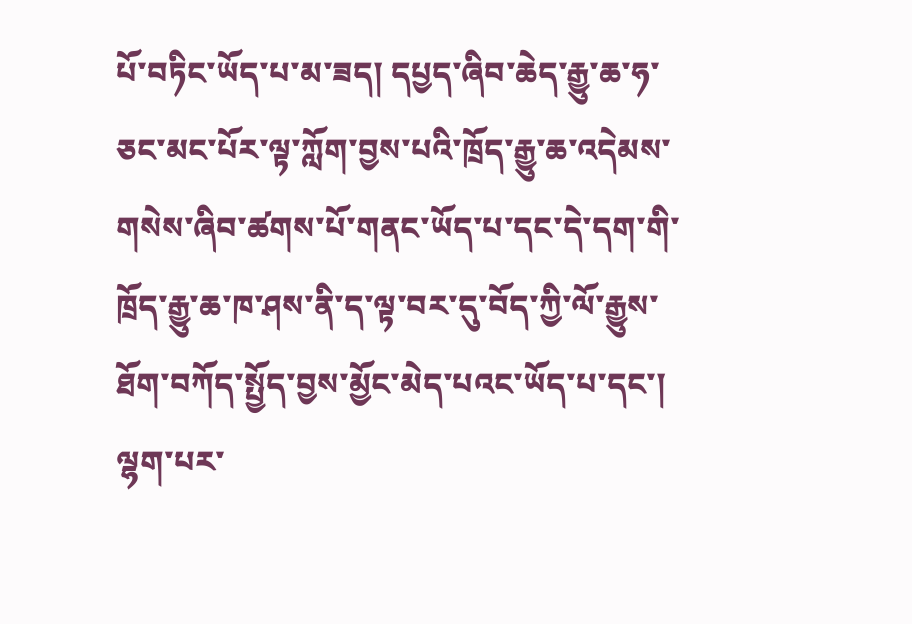པོ་བཏིང་ཡོད་པ་མ་ཟད། དཔྱད་ཞིབ་ཆེད་རྒྱུ་ཆ་ཧ་ཅང་མང་པོར་ལྟ་ཀློག་བྱས་པའི་ཁྲོད་རྒྱུ་ཆ་འདེམས་གསེས་ཞིབ་ཚགས་པོ་གནང་ཡོད་པ་དང་དེ་དག་གི་ཁྲོད་རྒྱུ་ཆ་ཁ་ཤས་ནི་ད་ལྟ་བར་དུ་བོད་ཀྱི་ལོ་རྒྱུས་ཐོག་བཀོད་སྤྱོད་བྱས་མྱོང་མེད་པའང་ཡོད་པ་དང་། ལྷག་པར་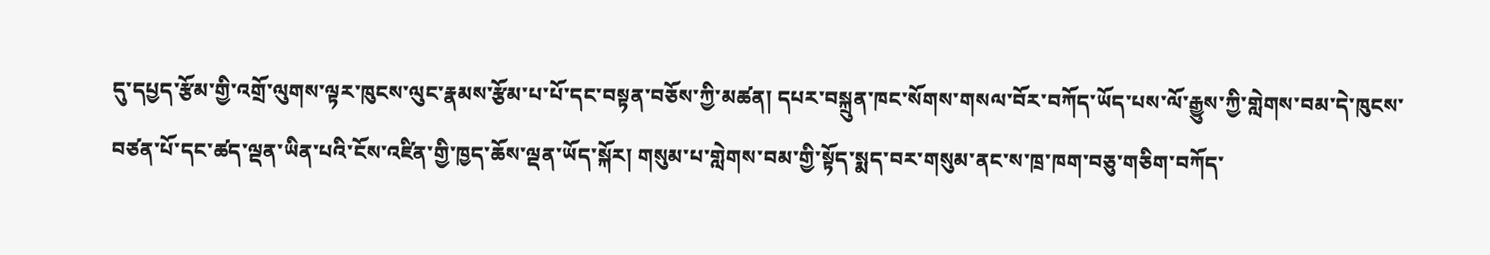དུ་དཔྱད་རྩོམ་གྱི་འགྲོ་ལུགས་ལྟར་ཁུངས་ལུང་རྣམས་རྩོམ་པ་པོ་དང་བསྟན་བཅོས་ཀྱི་མཚན། དཔར་བསྐྲུན་ཁང་སོགས་གསལ་བོར་བཀོད་ཡོད་པས་ལོ་རྒྱུས་ཀྱི་གླེགས་བམ་དེ་ཁུངས་བཙན་པོ་དང་ཚད་ལྡན་ཡིན་པའི་ངོས་འཛིན་གྱི་ཁྱད་ཆོས་ལྡན་ཡོད་སྐོར། གསུམ་པ་གླེགས་བམ་གྱི་སྟོད་སྨད་བར་གསུམ་ནང་ས་ཁྲ་ཁག་བཅུ་གཅིག་བཀོད་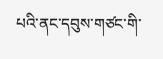པའི་ནང་དབུས་གཙང་གི་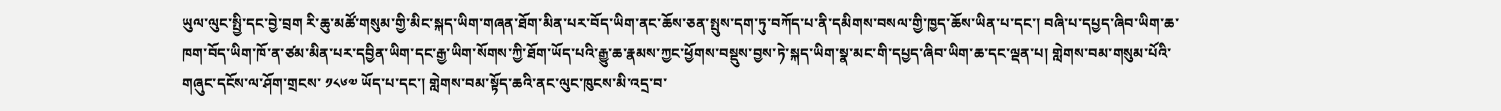ཡུལ་ལུང་སྤྱི་དང་བྱེ་བྲག རི་ཆུ་མཚོ་གསུམ་གྱི་མིང་སྐད་ཡིག་གཞན་ཐོག་མིན་པར་བོད་ཡིག་ནང་ཆོས་ཅན་སྤུས་དག་ཏུ་བཀོད་པ་ནི་དམིགས་བསལ་གྱི་ཁྱད་ཆོས་ཡིན་པ་དང་། བཞི་པ་དཔྱད་ཞིབ་ཡིག་ཆ་ཁག་བོད་ཡིག་ཁོ་ན་ཙམ་མིན་པར་དབྱིན་ཡིག་དང་རྒྱ་ཡིག་སོགས་ཀྱི་ཐོག་ཡོད་པའི་རྒྱུ་ཆ་རྣམས་ཀྱང་ཕྱོགས་བསྡུས་བྱས་ཏེ་སྐད་ཡིག་སྣ་མང་གི་དཔྱད་ཞིབ་ཡིག་ཆ་དང་ལྡན་པ། གླེགས་བམ་གསུམ་པོའི་གཞུང་དངོས་ལ་ཤོག་གྲངས་ ༡༨༦༧ ཡོད་པ་དང་། གླེགས་བམ་སྟོད་ཆའི་ནང་ལུང་ཁུངས་མི་འདྲ་བ་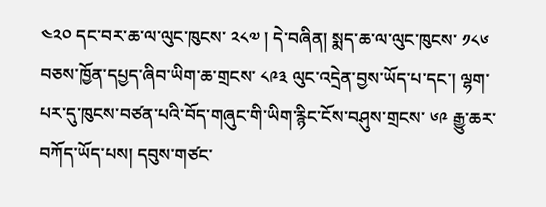༤༢༠ དང་བར་ཆ་ལ་ལུང་ཁུངས་ ༢༨༧ ། དེ་བཞིན། སྨད་ཆ་ལ་ལུང་ཁུངས་ ༡༨༦ བཅས་ཁྱོན་དཔྱད་ཞིབ་ཡིག་ཆ་གྲངས་ ༨༩༣ ལུང་འདྲེན་བྱས་ཡོད་པ་དང་། ལྷག་པར་དུ་ཁུངས་བཙན་པའི་བོད་གཞུང་གི་ཡིག་རྙིང་ངོས་བཤུས་གྲངས་ ༦༩ རྒྱུ་ཆར་བཀོད་ཡོད་པས། དབུས་གཙང་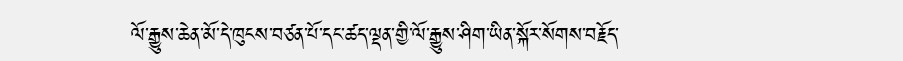ལོ་རྒྱུས་ཆེན་མོ་དེ་ཁུངས་བཙན་པོ་དང་ཚད་ལྡན་གྱི་ལོ་རྒྱུས་ཤིག་ཡིན་སྐོར་སོགས་བརྗོད་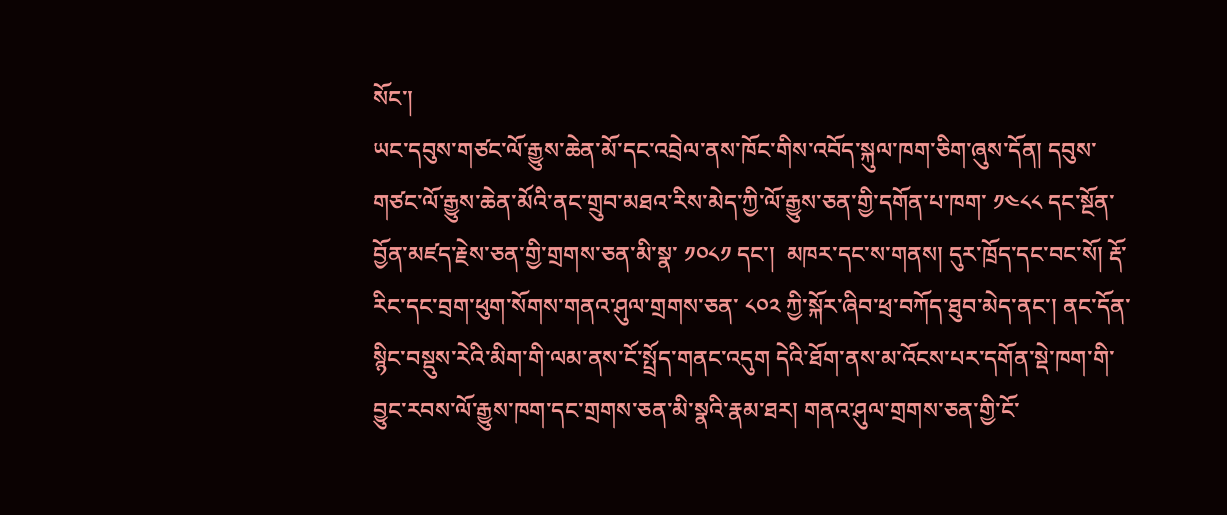སོང་།
ཡང་དབུས་གཙང་ལོ་རྒྱུས་ཆེན་མོ་དང་འབྲེལ་ནས་ཁོང་གིས་འབོད་སྐུལ་ཁག་ཅིག་ཞུས་དོན། དབུས་གཙང་ལོ་རྒྱུས་ཆེན་མོའི་ནང་གྲུབ་མཐའ་རིས་མེད་ཀྱི་ལོ་རྒྱུས་ཅན་གྱི་དགོན་པ་ཁག་ ༡༤༨༨ དང་སྔོན་བྱོན་མཛད་རྗེས་ཅན་གྱི་གྲགས་ཅན་མི་སྣ་ ༡༠༨༡ དང་།  མཁར་དང་ས་གནས། དུར་ཁྲོད་དང་བང་སོ། རྡོ་རིང་དང་བྲག་ཕུག་སོགས་གནའ་ཤུལ་གྲགས་ཅན་ ༨༠༢ ཀྱི་སྐོར་ཞིབ་ཕྲ་བཀོད་ཐུབ་མེད་ནང་། ནང་དོན་སྙིང་བསྡུས་རེའི་མིག་གི་ལམ་ནས་ངོ་སྤྲོད་གནང་འདུག དེའི་ཐོག་ནས་མ་འོངས་པར་དགོན་སྡེ་ཁག་གི་བྱུང་རབས་ལོ་རྒྱུས་ཁག་དང་གྲགས་ཅན་མི་སྣའི་རྣམ་ཐར། གནའ་ཤུལ་གྲགས་ཅན་གྱི་ངོ་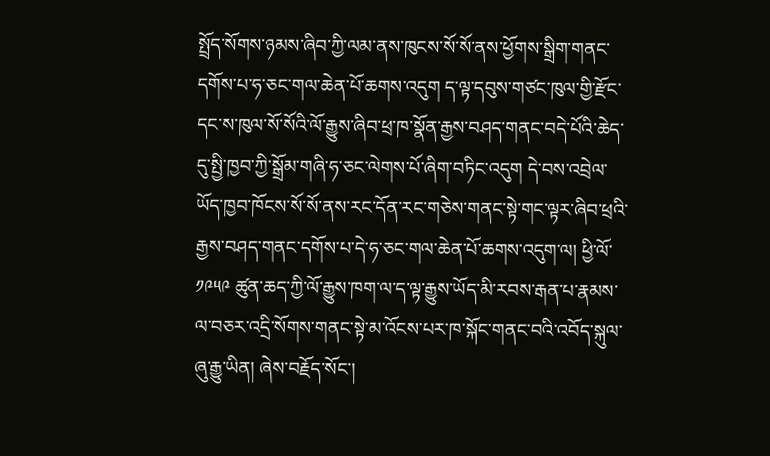སྤྲོད་སོགས་ཉམས་ཞིབ་ཀྱི་ལམ་ནས་ཁུངས་སོ་སོ་ནས་ཕྱོགས་སྒྲིག་གནང་དགོས་པ་ཧ་ཅང་གལ་ཆེན་པོ་ཆགས་འདུག ད་ལྟ་དབུས་གཙང་ཁུལ་གྱི་རྫོང་དང་ས་ཁུལ་སོ་སོའི་ལོ་རྒྱུས་ཞིབ་ཕྲ་ཁ་སྣོན་རྒྱས་བཤད་གནང་བདེ་པོའི་ཆེད་དུ་སྤྱི་ཁྱབ་ཀྱི་སྒྲོམ་གཞི་ཧ་ཅང་ལེགས་པོ་ཞིག་བཏིང་འདུག དེ་བས་འབྲེལ་ཡོད་ཁྱབ་ཁོངས་སོ་སོ་ནས་རང་དོན་རང་གཅེས་གནང་སྟེ་གང་ལྟར་ཞིབ་ཕྲའི་རྒྱས་བཤད་གནང་དགོས་པ་དེ་ཧ་ཅང་གལ་ཆེན་པོ་ཆགས་འདུག་ལ། ཕྱི་ལོ་ ༡༩༥༩ ཚུན་ཆད་ཀྱི་ལོ་རྒྱུས་ཁག་ལ་ད་ལྟ་རྒྱུས་ཡོད་མི་རབས་རྒན་པ་རྣམས་ལ་བཅར་འདྲི་སོགས་གནང་སྟེ་མ་འོངས་པར་ཁ་སྐོང་གནང་བའི་འབོད་སྐུལ་ཞུ་རྒྱུ་ཡིན། ཞེས་བརྗོད་སོང་།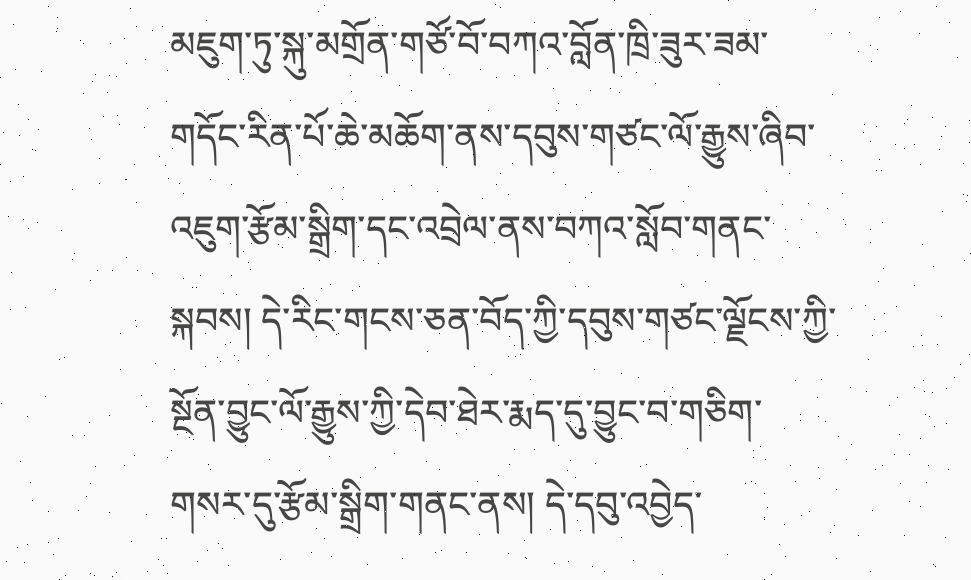མཇུག་ཏུ་སྐུ་མགྲོན་གཙོ་བོ་བཀའ་བློན་ཁྲི་ཟུར་ཟམ་གདོང་རིན་པོ་ཆེ་མཆོག་ནས་དབུས་གཙང་ལོ་རྒྱུས་ཞིབ་འཇུག་རྩོམ་སྒྲིག་དང་འབྲེལ་ནས་བཀའ་སློབ་གནང་སྐབས། དེ་རིང་གངས་ཅན་བོད་ཀྱི་དབུས་གཙང་ལྗོངས་ཀྱི་སྔོན་བྱུང་ལོ་རྒྱུས་ཀྱི་དེབ་ཐེར་རྨད་དུ་བྱུང་བ་གཅིག་གསར་དུ་རྩོམ་སྒྲིག་གནང་ནས། དེ་དབུ་འབྱེད་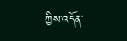ཀྱིས་འདོན་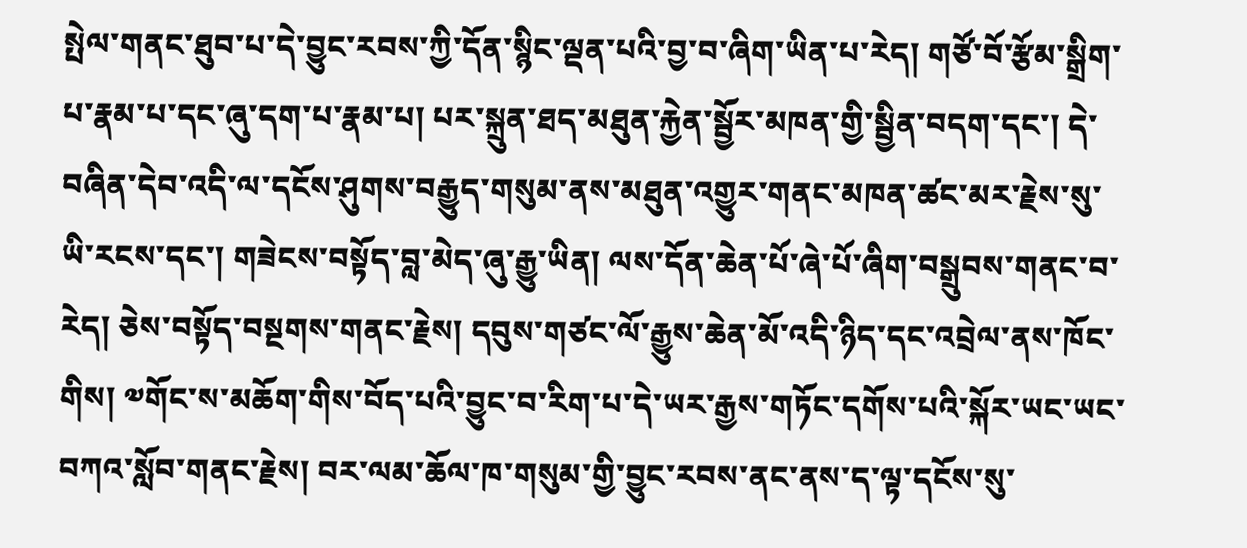སྤེལ་གནང་ཐུབ་པ་དེ་བྱུང་རབས་ཀྱི་དོན་སྙིང་ལྡན་པའི་བྱ་བ་ཞིག་ཡིན་པ་རེད། གཙོ་བོ་རྩོམ་སྒྲིག་པ་རྣམ་པ་དང་ཞུ་དག་པ་རྣམ་པ། པར་སྐྲུན་ཐད་མཐུན་རྐྱེན་སྦྱོར་མཁན་གྱི་སྦྱིན་བདག་དང་། དེ་བཞིན་དེབ་འདི་ལ་དངོས་ཤུགས་བརྒྱུད་གསུམ་ནས་མཐུན་འགྱུར་གནང་མཁན་ཚང་མར་རྗེས་སུ་ཡི་རངས་དང་། གཟེངས་བསྟོད་བླ་མེད་ཞུ་རྒྱུ་ཡིན། ལས་དོན་ཆེན་པོ་ཞེ་པོ་ཞིག་བསྒྲུབས་གནང་བ་རེད། ཅེས་བསྟོད་བསྔགས་གནང་རྗེས། དབུས་གཙང་ལོ་རྒྱུས་ཆེན་མོ་འདི་ཉིད་དང་འབྲེལ་ནས་ཁོང་གིས། ༧གོང་ས་མཆོག་གིས་བོད་པའི་བྱུང་བ་རིག་པ་དེ་ཡར་རྒྱས་གཏོང་དགོས་པའི་སྐོར་ཡང་ཡང་བཀའ་སློབ་གནང་རྗེས། བར་ལམ་ཆོལ་ཁ་གསུམ་གྱི་བྱུང་རབས་ནང་ནས་ད་ལྟ་དངོས་སུ་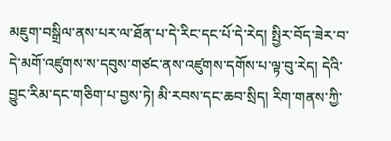མཇུག་བསྒྲིལ་ནས་པར་ལ་ཐོན་པ་དེ་རིང་དང་པོ་དེ་རེད། སྤྱིར་བོད་ཟེར་བ་དེ་མགོ་འཛུགས་ས་དབུས་གཙང་ནས་འཛུགས་དགོས་པ་ལྟ་བུ་རེད། དེའི་བྱུང་རིམ་དང་གཅིག་པ་བྱས་ཏེ། མི་རབས་དང་ཆབ་སྲིད། རིག་གནས་ཀྱི་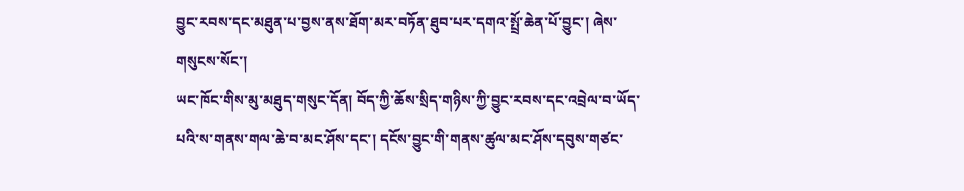བྱུང་རབས་དང་མཐུན་པ་བྱས་ནས་ཐོག་མར་བཏོན་ཐུབ་པར་དགའ་སྤྲོ་ཆེན་པོ་བྱུང་། ཞེས་གསུངས་སོང་།
ཡང་ཁོང་གིས་མུ་མཐུད་གསུང་དོན། བོད་ཀྱི་ཆོས་སྲིད་གཉིས་ཀྱི་བྱུང་རབས་དང་འབྲེལ་བ་ཡོད་པའི་ས་གནས་གལ་ཆེ་བ་མང་ཤོས་དང་། དངོས་བྱུང་གི་གནས་ཚུལ་མང་ཤོས་དབུས་གཙང་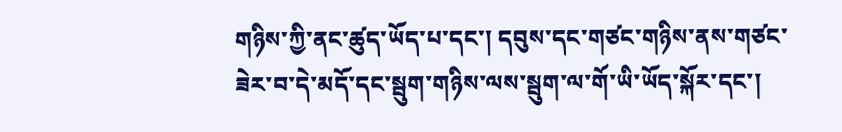གཉིས་ཀྱི་ནང་ཚུད་ཡོད་པ་དང་། དབུས་དང་གཙང་གཉིས་ནས་གཙང་ཟེར་བ་དེ་མདོ་དང་སྦུག་གཉིས་ལས་སྦུག་ལ་གོ་ཡི་ཡོད་སྐོར་དང་།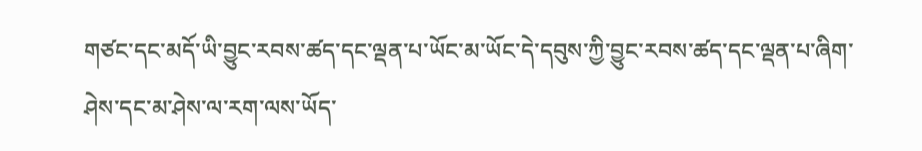གཙང་དང་མདོ་ཡི་བྱུང་རབས་ཚད་དང་ལྡན་པ་ཡོང་མ་ཡོང་དེ་དབུས་ཀྱི་བྱུང་རབས་ཚད་དང་ལྡན་པ་ཞིག་ཤེས་དང་མ་ཤེས་ལ་རག་ལས་ཡོད་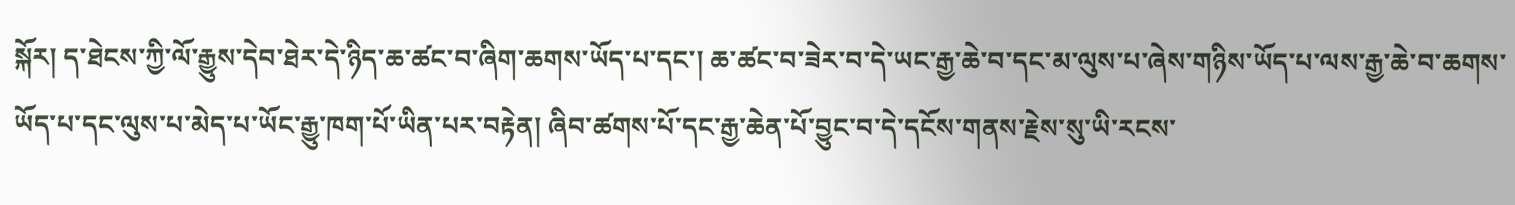སྐོར། ད་ཐེངས་ཀྱི་ལོ་རྒྱུས་དེབ་ཐེར་དེ་ཉིད་ཆ་ཚང་བ་ཞིག་ཆགས་ཡོད་པ་དང་། ཆ་ཚང་བ་ཟེར་བ་དེ་ཡང་རྒྱ་ཆེ་བ་དང་མ་ལུས་པ་ཞེས་གཉིས་ཡོད་པ་ལས་རྒྱ་ཆེ་བ་ཆགས་ཡོད་པ་དང་ལུས་པ་མེད་པ་ཡོང་རྒྱུ་ཁག་པོ་ཡིན་པར་བརྟེན། ཞིབ་ཚགས་པོ་དང་རྒྱ་ཆེན་པོ་བྱུང་བ་དེ་དངོས་གནས་རྗེས་སུ་ཡི་རངས་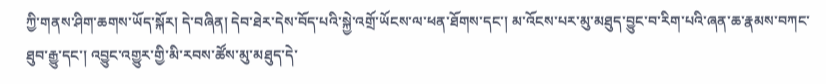ཀྱི་གནས་ཤིག་ཆགས་ཡོད་སྐོར། དེ་བཞིན། དེབ་ཐེར་དེས་བོད་པའི་སྐྱེ་འགྲོ་ཡོངས་ལ་ཕན་ཐོགས་དང་། མ་འོངས་པར་མུ་མཐུད་བྱུང་བ་རིག་པའི་ཞན་ཆ་རྣམས་བཀང་ཐུབ་རྒྱུ་དང་། འབྱུང་འགྱུར་གྱི་མི་རབས་ཚོས་མུ་མཐུད་དེ་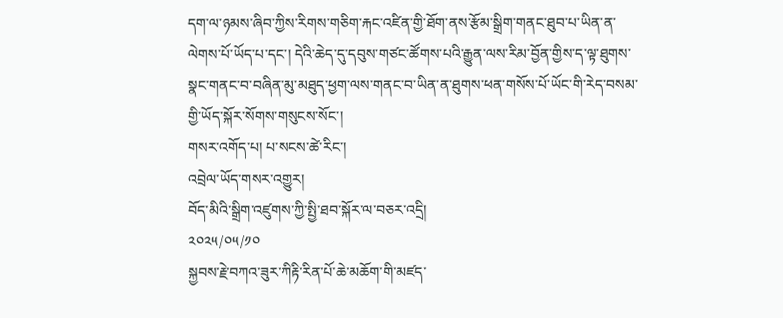དག་ལ་ཉམས་ཞིབ་ཀྱིས་རིགས་གཅིག་རྐང་འཛིན་གྱི་ཐོག་ནས་རྩོམ་སྒྲིག་གནང་ཐུབ་པ་ཡིན་ན་ལེགས་པོ་ཡོད་པ་དང་། དེའི་ཆེད་དུ་དབུས་གཙང་ཚོགས་པའི་རྒྱུན་ལས་རིམ་བྱོན་གྱིས་ད་ལྟ་ཐུགས་སྣང་གནང་བ་བཞིན་མུ་མཐུད་ཕྱག་ལས་གནང་བ་ཡིན་ན་ཐུགས་ཕན་གསོས་པོ་ཡོང་གི་རེད་བསམ་གྱི་ཡོད་སྐོར་སོགས་གསུངས་སོང་།
གསར་འགོད་པ། པ་སངས་ཚེ་རིང་།
འབྲེལ་ཡོད་གསར་འགྱུར།
བོད་མིའི་སྒྲིག་འཛུགས་ཀྱི་སྤྱི་ཐབ་སྐོར་ལ་བཅར་འདྲི།
༢༠༢༥/༠༥/༡༠
སྐྱབས་རྗེ་བཀའ་ཟུར་ཀིརྟི་རིན་པོ་ཆེ་མཆོག་གི་མཛད་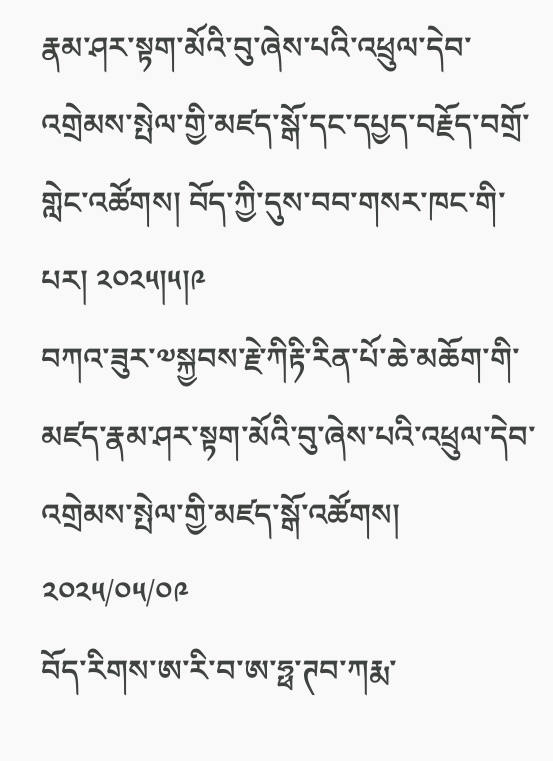རྣམ་ཤར་སྟག་མོའི་བུ་ཞེས་པའི་འཕྲུལ་དེབ་འགྲེམས་སྤེལ་གྱི་མཛད་སྒོ་དང་དཔྱད་བརྗོད་བགྲོ་གླེང་འཚོགས། བོད་ཀྱི་དུས་བབ་གསར་ཁང་གི་པར། ༢༠༢༥།༥།༩
བཀའ་ཟུར་༧སྐྱབས་རྗེ་ཀིརྟི་རིན་པོ་ཆེ་མཆོག་གི་མཛད་རྣམ་ཤར་སྟག་མོའི་བུ་ཞེས་པའི་འཕྲུལ་དེབ་འགྲེམས་སྤེལ་གྱི་མཛད་སྒོ་འཚོགས།
༢༠༢༥/༠༥/༠༩
བོད་རིགས་ཨ་རི་བ་ཨ་ཧྥ་ཊབ་ཀརྨ་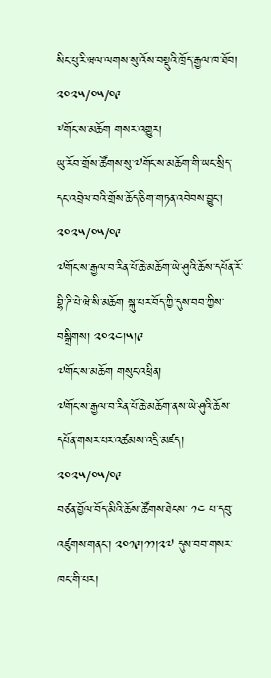སིང་པུ་རི་ཝལ་ལགས་སུ་འོས་བསྡུའི་ཁྲོད་རྒྱལ་ཁ་ཐོབ།
༢༠༢༥/༠༥/༠༩
༸གོང་ས་མཆོག གསར་འགྱུར།
ཡུ་རོབ་གྲོས་ཚོགས་སུ་༧གོང་ས་མཆོག་གི་ཡང་སྲིད་དང་འབྲེལ་བའི་གྲོས་ཆོད་ཅིག་གཏན་འབེབས་བྱུང་།
༢༠༢༥/༠༥/༠༩
༧གོང་ས་རྒྱལ་བ་རིན་པོ་ཆེ་མཆོག་ཡེ་ཤུའི་ཆོས་དཔོན་རོ་བྷི་ཌི་པེ་ཝེ་སི་མཆོག སྐུ་པར་བོད་ཀྱི་དུས་བབ་ཀྱིས་བསྒྲིགས། ༢༠༢༤།༥།༩
༧གོང་ས་མཆོག གསུང་འཕྲིན།
༧གོང་ས་རྒྱལ་བ་རིན་པོ་ཆེ་མཆོག་ནས་ཡེ་ཤུའི་ཆོས་དཔོན་གསར་པར་འཚམས་འདྲི་མཛད།
༢༠༢༥/༠༥/༠༩
བཙན་བྱོལ་བོད་མིའི་ཆོས་ཚོགས་ཐེངས་ ༡༤ པ་དབུ་འཛུགས་གནང་། ༢༠༡༩།༡༡།༢༧ དུས་བབ་གསར་ཁང་གི་པར།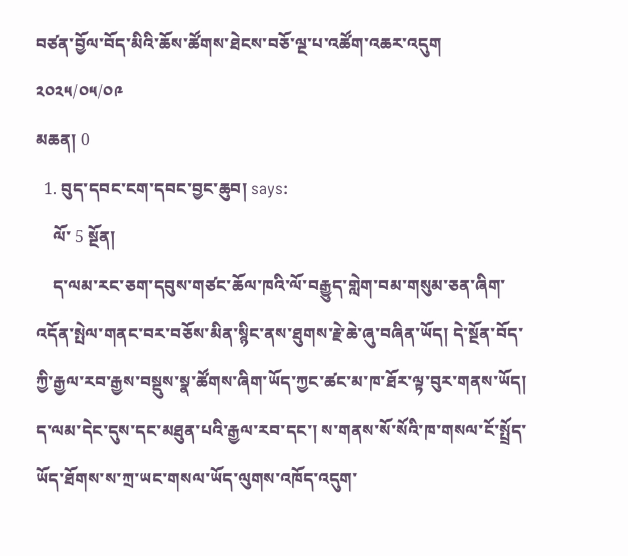བཙན་བྱོལ་བོད་མིའི་ཆོས་ཚོགས་ཐེངས་བཅོ་ལྔ་པ་འཚོག་འཆར་འདུག
༢༠༢༥/༠༥/༠༩
མཆན། 0
  1. བུད་དབང་ངག་དབང་བྱང་ཆུབ། says:
    ལོ་ 5 སྔོན།
    ད་ལམ་རང་ཅག་དབུས་གཙང་ཆོལ་ཁའི་ལོ་བརྒྱུད་གླེག་བམ་གསུམ་ཅན་ཞིག་འདོན་སྤེལ་གནང་བར་བཅོས་མིན་སྙིང་ནས་ཐུགས་རྗེ་ཆེ་ཞུ་བཞིན་ཡོད། དེ་སྔོན་བོད་ཀྱི་རྒྱལ་རབ་རྒྱས་བསྡུས་སྣ་ཚོགས་ཞིག་ཡོད་ཀྱང་ཚང་མ་ཁ་ཐོར་ལྟ་བུར་གནས་ཡོད། ད་ལམ་དེང་དུས་དང་མཐུན་པའི་རྒྱལ་རབ་དང་། ས་གནས་སོ་སོའི་ཁ་གསལ་ངོ་སྤྲོད་ཡོད་ཐོགས་ས་ཀྲ་ཡང་གསལ་ཡོད་ལུགས་འཁོད་འདུག་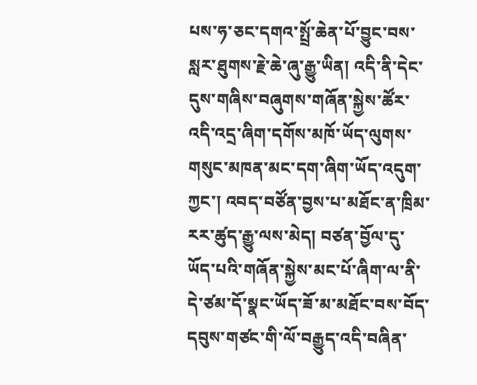པས་ཧ་ཅང་དགའ་སྤྲོ་ཆེན་པོ་བྱུང་བས་སླར་ཐུགས་རྗེ་ཆེ་ཞུ་རྒྱུ་ཡིན། འདི་ནི་དེང་དུས་གཞིས་བཞུགས་གཞོན་སྐྱེས་ཚོར་འདི་འདྲ་ཞིག་དགོས་མཁོ་ཡོད་ལུགས་གསུང་མཁན་མང་དག་ཞིག་ཡོད་འདུག་ཀྱང་། འབད་བཙོན་བྱས་པ་མཐོང་ན་ཁྲིམ་རར་ཚུད་རྒྱུ་ལས་མེད། བཙན་བྱོལ་དུ་ཡོད་པའི་གཞོན་སྐྱེས་མང་པོ་ཞིག་ལ་ནི་དེ་ཙམ་དོ་སྣང་ཡོད་ཟོ་མ་མཐོང་བས་བོད་དབུས་གཙང་གི་ལོ་བརྒྱུད་འདི་བཞིན་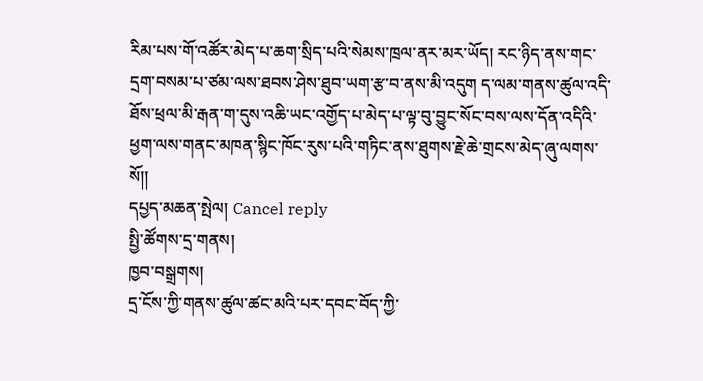རིམ་པས་གོ་འཚོར་མེད་པ་ཆག་སྲིད་པའི་སེམས་ཁྲལ་ནར་མར་ཡོད། རང་ཉིད་ནས་གང་དྲག་བསམ་པ་ཙམ་ལས་ཐབས་ཤེས་ཐུབ་ཡག་རྩ་བ་ནས་མི་འདུག ད་ལམ་གནས་ཚུལ་འདི་ཐོས་ཕྲལ་མི་རྒན་ག་དུས་འཆི་ཡང་འགྱོད་པ་མེད་པ་ལྟ་བུ་བྱུང་སོང་བས་ལས་དོན་འདིའི་ཕྱག་ལས་གནང་མཁན་སྙིང་ཁོང་རུས་པའི་གཏིང་ནས་ཐུགས་རྗེ་ཆེ་གྲངས་མེད་ཞུ་ལགས་སོ།།
དཔྱད་མཆན་སྤེལ། Cancel reply
སྤྱི་ཚོགས་དྲ་གནས།
ཁྱབ་བསྒྲགས།
དྲ་ངོས་ཀྱི་གནས་ཚུལ་ཚང་མའི་པར་དབང་བོད་ཀྱི་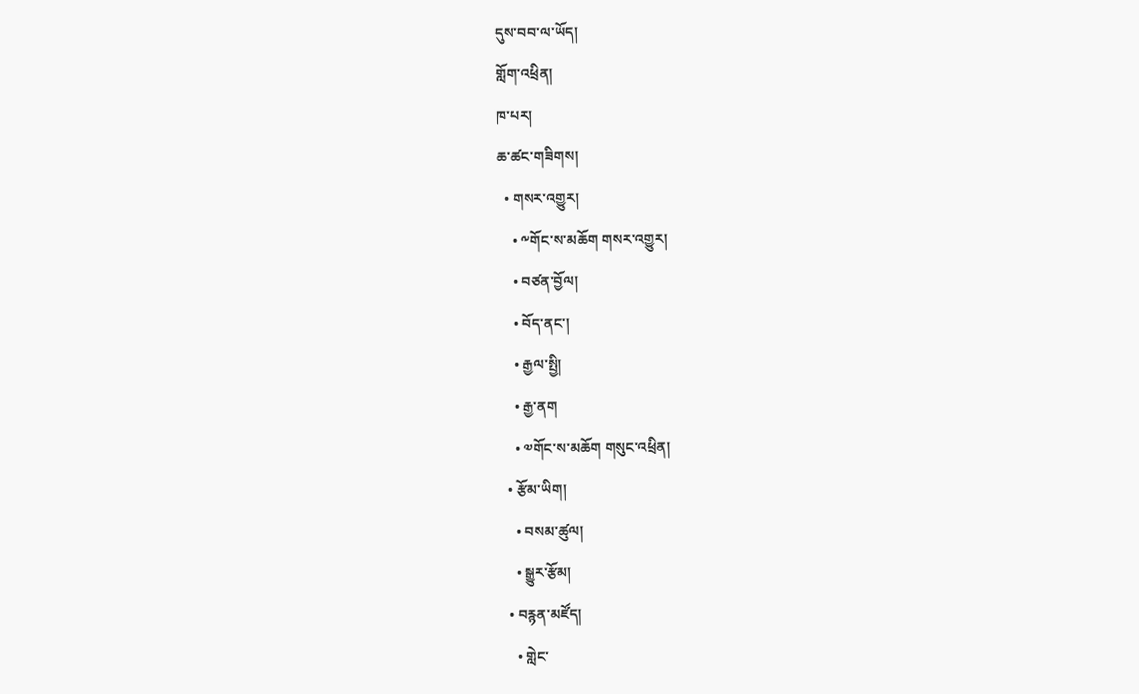དུས་བབ་ལ་ཡོད།
གློག་འཕྲིན།
ཁ་པར།
ཆ་ཚང་གཟིགས།
  • གསར་འགྱུར།
    • ༸གོང་ས་མཆོག གསར་འགྱུར།
    • བཙན་བྱོལ།
    • བོད་ནང་།
    • རྒྱལ་སྤྱི།
    • རྒྱ་ནག
    • ༧གོང་ས་མཆོག གསུང་འཕྲིན།
  • རྩོམ་ཡིག།
    • བསམ་ཚུལ།
    • སྒྱུར་རྩོམ།
  • བརྙན་མཛོད།
    • གླེང་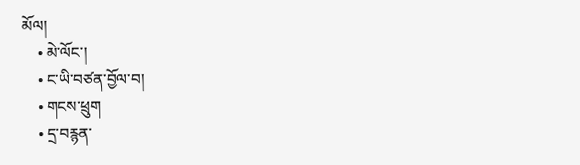མོལ།
    • མེ་ལོང་།
    • ང་ཡི་བཙན་བྱོལ་བ།
    • གངས་ཕྲུག
    • དྲ་བརྙན་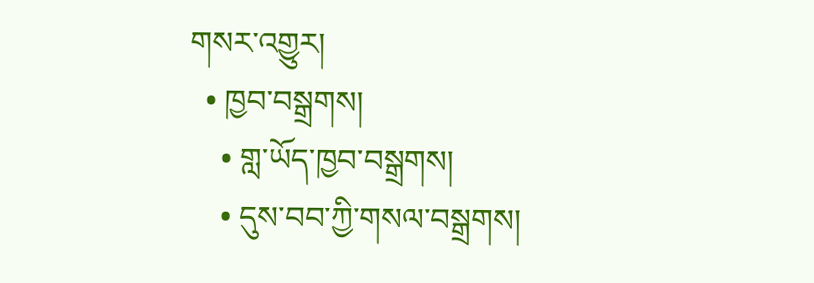གསར་འགྱུར།
  • ཁྱབ་བསྒྲགས།
    • གླ་ཡོད་ཁྱབ་བསྒྲགས།
    • དུས་བབ་ཀྱི་གསལ་བསྒྲགས།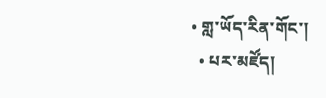• གླ་ཡོད་རིན་གོང་།
  • པར་མཛོད།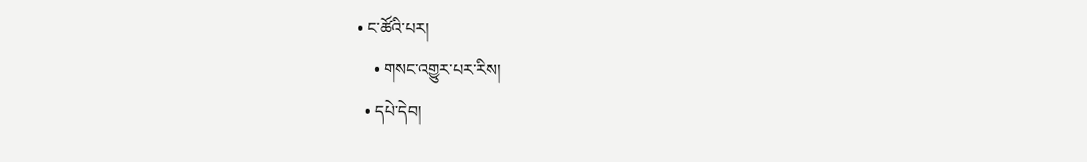• ང་ཚོའི་པར།
    • གསང་འགྱུར་པར་རིས།
  • དཔེ་དེབ།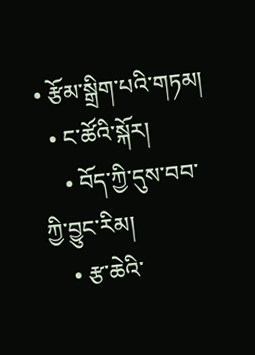• རྩོམ་སྒྲིག་པའི་གཏམ།
  • ང་ཚོའི་སྐོར།
    • བོད་ཀྱི་དུས་བབ་ཀྱི་བྱུང་རིམ།
    • རྩ་ཆེའི་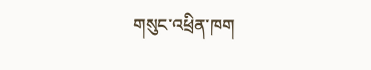གསུང་འཕྲིན་ཁག